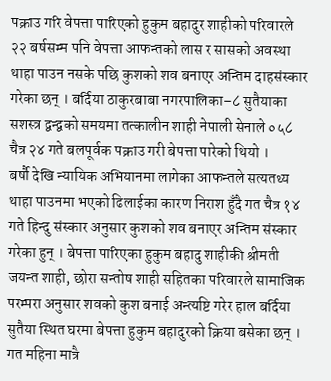पक्राउ गरि वेपत्ता पारिएको हुकुम बहादुर शाहीको परिवारले २२ बर्षसम्म पनि वेपत्ता आफन्तको लास र सासको अवस्था थाहा पाउन नसके पछि कुशको शव बनाएर अन्तिम दाहसंस्कार गरेका छन् । बर्दिया ठाकुरबाबा नगरपालिका–८ सुतैयाका सशस्त्र द्वन्द्वको समयमा तत्कालीन शाही नेपाली सेनाले ०५८ चैत्र २४ गते बलपूर्वक पक्राउ गरी बेपत्ता पारेको थियो ।
बर्षौ देखि न्यायिक अभियानमा लागेका आफन्तले सत्यतथ्य थाहा पाउनमा भएको ढिलाईका कारण निराश हुँदै गत चैत्र १४ गते हिन्दु संस्कार अनुसार कुशको शव बनाएर अन्तिम संस्कार गरेका हुन् । बेपत्ता पारिएका हुकुम बहादु शाहीकी श्रीमती जयन्त शाही, छोरा सन्तोष शाही सहितका परिवारले सामाजिक परम्परा अनुसार शवको कुश बनाई अन्त्यष्टि गरेर हाल बर्दिया सुतैया स्थित घरमा बेपत्ता हुकुम बहादुरको क्रिया बसेका छन् ।
गत महिना मात्रै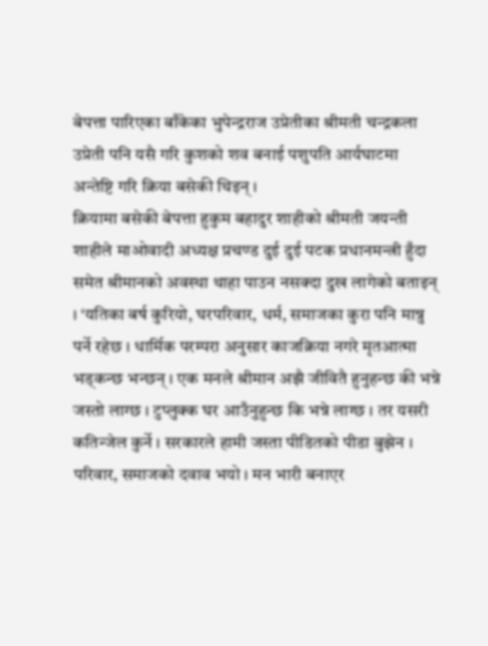बेपत्ता पारिएका बाँकेका भुपेन्द्रराज उप्रेतीका श्रीमती चन्द्रकला उप्रेती पनि यसै गरि कुशको शव बनाई पशुपति आर्यघाटमा अन्तेष्टि गरि क्रिया बसेकी थिइन् ।
क्रियामा बसेकी बेपत्ता हुकुम बहादुर शाहीको श्रीमती जयन्ती शाहीले माओवादी अध्यक्ष प्रचण्ड दुई दुई पटक प्रधानमन्त्री हुँदा समेत श्रीमानको अवस्था थाहा पाउन नसक्दा दुख लागेको बताइन् । ‘यतिका बर्ष कुरियो, घरपरिवार, धर्म, समाजका कुरा पनि मान्नु पर्ने रहेछ । धार्मिक परम्परा अनुसार काजक्रिया नगरे मृतआत्मा भड्कन्छ भन्छन् । एक मनले श्रीमान अझै जीवितै हुनुहन्छ की भन्ने जस्तो लाग्छ । टुप्लुक्क घर आउँनुहुन्छ कि भन्ने लाग्छ । तर यसरी कतिन्जेल कुर्ने । सरकारले हामी जस्ता पीडितको पीडा बुझेन । परिवार, समाजको दवाव भयो । मन भारी बनाएर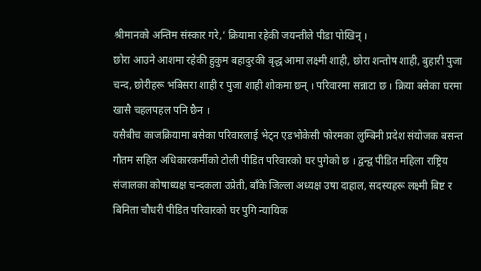श्रीमानको अन्तिम संस्कार गरे,’ क्रियामा रहेकी जयन्तीले पीडा पोखिन् ।
छोरा आउने आशमा रहेकी हुकुम बहादुरकी बृद्ध आमा लक्ष्मी शाही, छोरा शन्तोष शाही, बुहारी पुजा चन्द, छोरीहरू भबिसरा शाही र पुजा शाही शोकमा छन् । परिवारमा सन्नाटा छ । क्रिया बसेका घरमा खासै चहलपहल पनि छैन ।
यसैबीच काजक्रियामा बसेका परिवारलाई भेट्न एडभोकेसी फोरमका लुम्बिनी प्रदेश संयोजक बसन्त गौतम सहित अधिकारकर्मीको टोली पीडित परिवारको घर पुगेको छ । द्वन्द्व पीडित महिला राष्ट्रिय संजालका कोषाध्यक्ष चन्दकला उप्रेती, बाँके जिल्ला अध्यक्ष उषा दाहाल, सदस्यहरू लक्ष्मी बिष्ट र बिनिता चौधरी पीडित परिवारको घर पुगि न्यायिक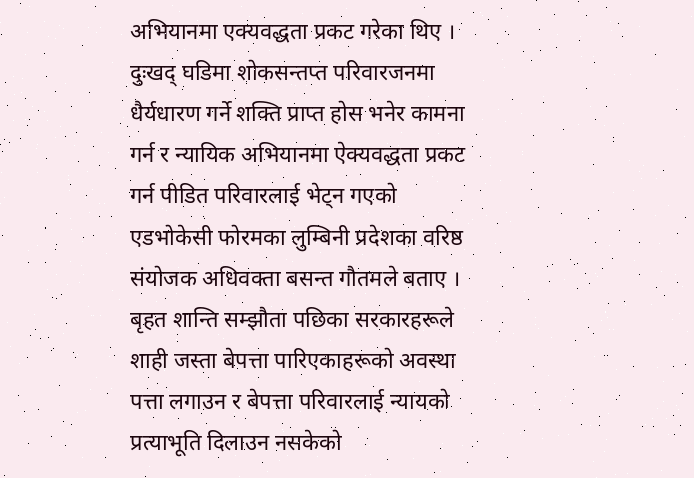अभियानमा एक्यवद्धता प्रकट गरेका थिए ।
दुःखद् घडिमा शोकसन्तप्त परिवारजनमा धैर्यधारण गर्ने शक्ति प्राप्त होस भनेर कामना गर्न र न्यायिक अभियानमा ऐक्यवद्धता प्रकट गर्न पीडित परिवारलाई भेट्न गएको एडभोकेसी फोरमका लुम्बिनी प्रदेशका वरिष्ठ संयोजक अधिवक्ता बसन्त गौतमले बताए ।
बृहत शान्ति सम्झौता पछिका सरकारहरूले शाही जस्ता बेपत्ता पारिएकाहरूको अवस्था पत्ता लगाउन र बेपत्ता परिवारलाई न्यायको प्रत्याभूति दिलाउन नसकेको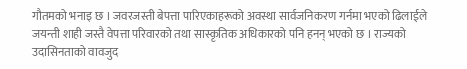गौतमको भनाइ छ । जवरजस्ती बेपत्ता पारिएकाहरूको अवस्था सार्वजनिकरण गर्नमा भएको ढिलाईले जयन्ती शाही जस्तै वेपत्ता परिवारको तथा सास्कृतिक अधिकारको पनि हनन् भएको छ । राज्यको उदासिनताको वावजुद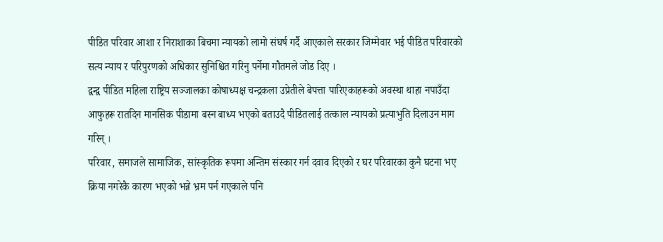पीडित परिवार आशा र निराशाका बिचमा न्यायको लामो संघर्ष गर्दै आएकाले सरकार जिम्मेवार भई पीडित परिवारको सत्य न्याय र परिपुरणको अधिकार सुनिश्चित गरिनु पर्नेमा गौतमले जोड दिए ।
द्वन्द्व पीडित महिला राष्ट्रिय सञ्जालका कोषाध्यक्ष चन्द्रकला उप्रेतीले बेपत्ता पारिएकाहरूको अवस्था थाहा नपाउँदा आफुहरू रातदिन मानसिक पीडामा बस्न बाध्य भएको बताउदै पीडितलाई तत्काल न्यायको प्रत्याभुति दिलाउन माग गरिन् ।
परिवार, समाजले सामाजिक, सांस्कृतिक रूपमा अन्तिम संस्कार गर्न दवाव दिएको र घर परिवारका कुनै घटना भए क्रिया नगरेकै कारण भएको भन्ने भ्रम पर्न गएकाले पनि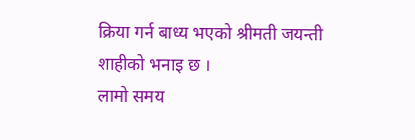क्रिया गर्न बाध्य भएको श्रीमती जयन्ती शाहीको भनाइ छ ।
लामो समय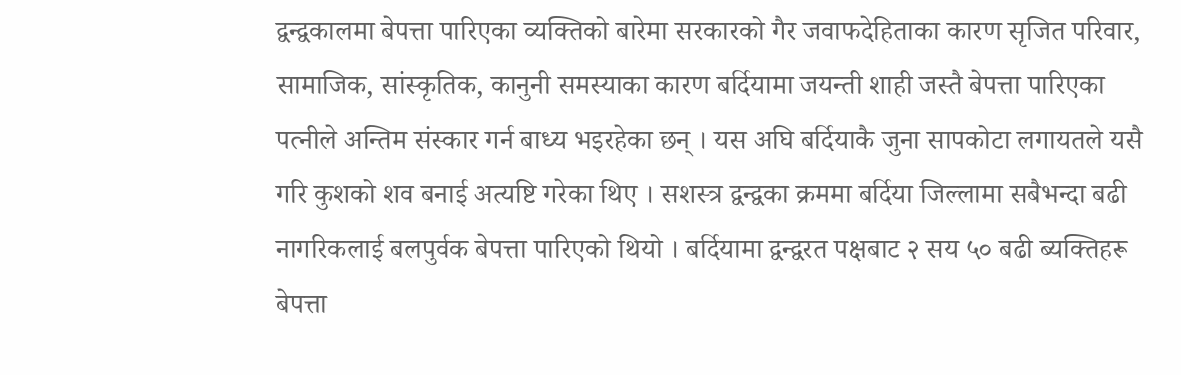द्वन्द्वकालमा बेपत्ता पारिएका व्यक्तिको बारेमा सरकारको गैर जवाफदेहिताका कारण सृजित परिवार, सामाजिक, सांस्कृतिक, कानुनी समस्याका कारण बर्दियामा जयन्ती शाही जस्तै बेपत्ता पारिएका पत्नीले अन्तिम संस्कार गर्न बाध्य भइरहेका छन् । यस अघि बर्दियाकै जुना सापकोटा लगायतले यसै गरि कुशको शव बनाई अत्यष्टि गरेका थिए । सशस्त्र द्वन्द्वका क्रममा बर्दिया जिल्लामा सबैभन्दा बढी नागरिकलाई बलपुर्वक बेपत्ता पारिएको थियो । बर्दियामा द्वन्द्वरत पक्षबाट २ सय ५० बढी ब्यक्तिहरू बेपत्ता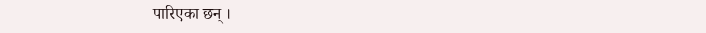पारिएका छन् ।